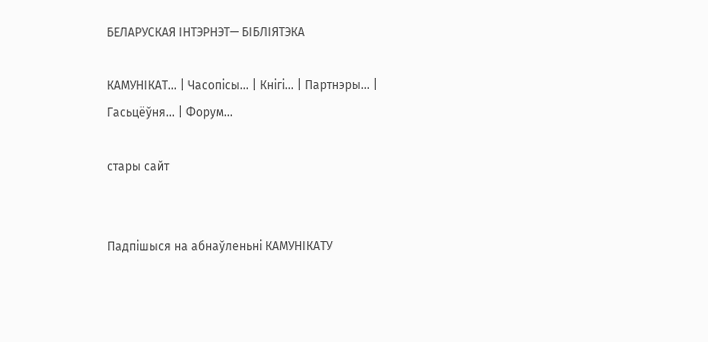БЕЛАРУСКАЯ ІНТЭРНЭТ— БІБЛІЯТЭКА

КАМУНІКАТ... | Часопісы... | Кнігі... | Партнэры... | Гасьцёўня... | Форум...

стары сайт


Падпішыся на абнаўленьні КАМУНІКАТУ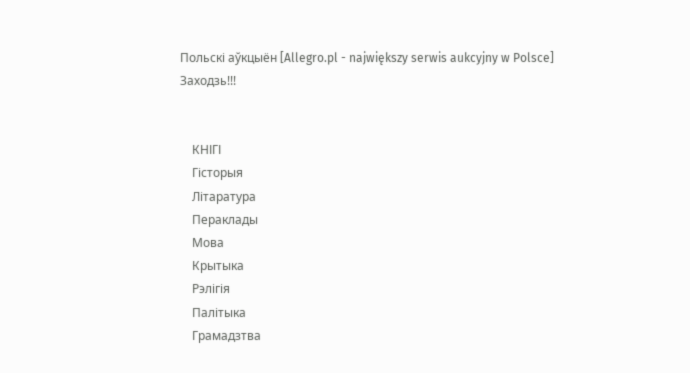Польскі аўкцыён [Allegro.pl - największy serwis aukcyjny w Polsce]
Заходзь!!!


    КНІГІ
    Гісторыя
    Літаратура
    Пераклады
    Мова
    Крытыка
    Рэлігія
    Палітыка
    Грамадзтва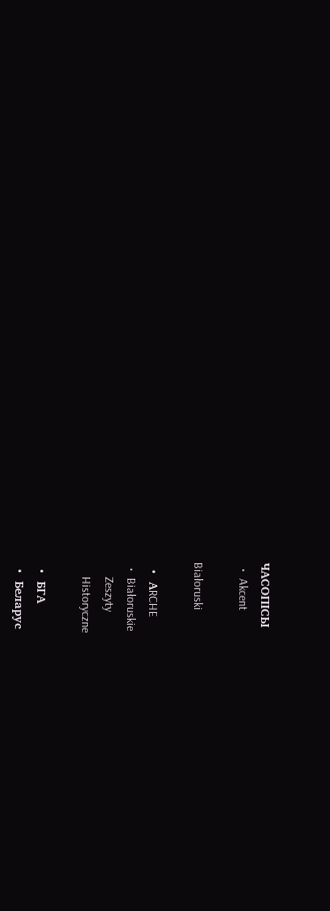ЧАСОПІСЫ
  •  Akcent

Białoruski

  •  АRCHE
  •  Białoruskie
     Zeszyty
     Historyczne

  •  БГА
  •  Беларус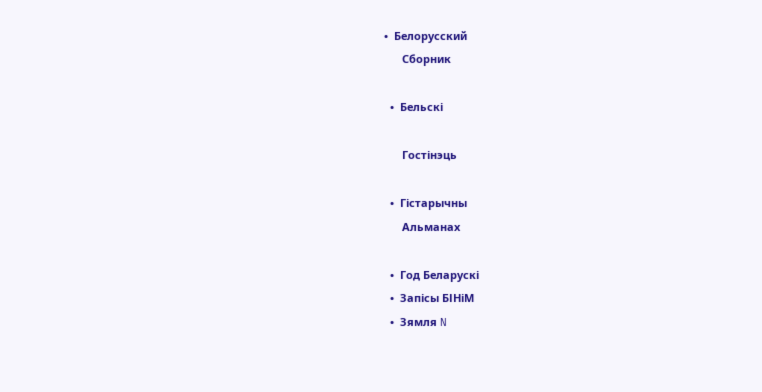•  Белорусский
      Сборник

  •  Бельскі

      Гостінэць

  •  Гістарычны
      Альманах

  •  Год Беларускі
  •  Запісы БІНіМ
  •  Зямля N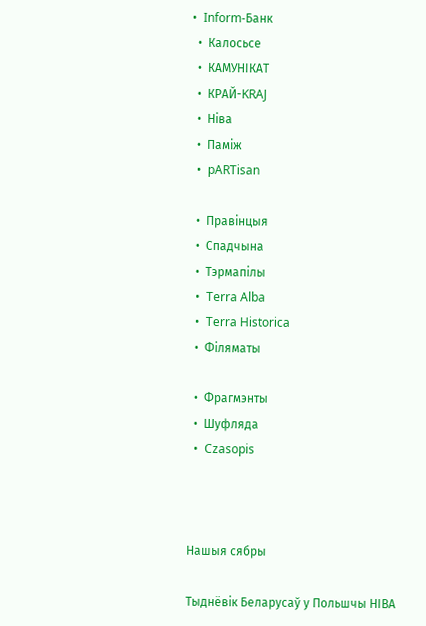•  Inform-Банк
  •  Калосьсе
  •  КАМУНІКАТ
  •  КРАЙ-KRAJ
  •  Ніва
  •  Паміж
  •  pARTisan

  •  Правінцыя
  •  Спадчына
  •  Тэрмапілы
  •  Terra Alba
  •  Terra Historica
  •  Філяматы

  •  Фрагмэнты
  •  Шуфляда
  •  Czasopis



Нашыя сябры

Тыднёвік Беларусаў у Польшчы НІВА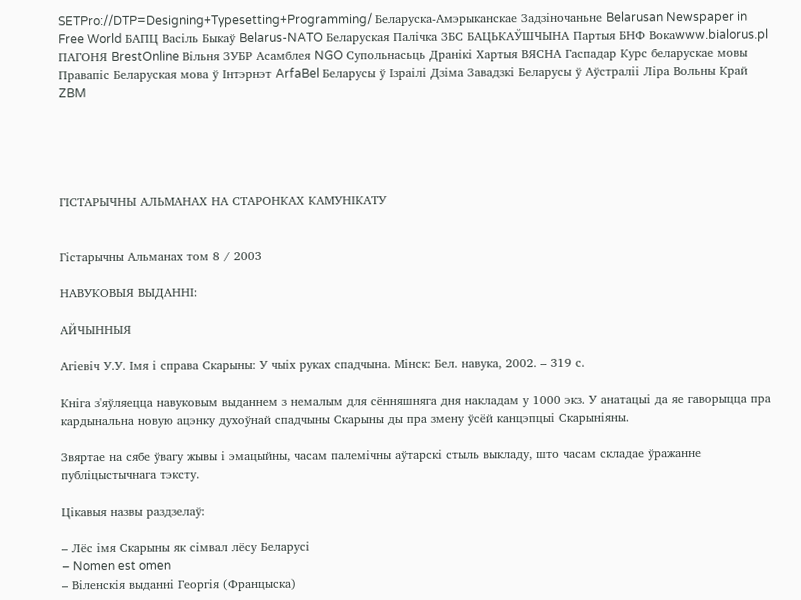SETPro://DTP=Designing+Typesetting+Programming/ Беларуска-Амэрыканскае Задзіночаньне Belarusan Newspaper in Free World БАПЦ Васіль Быкаў Belarus-NATO Беларуская Палічка ЗБС БАЦЬКАЎШЧЫНА Партыя БНФ Вокаwww.bialorus.pl ПАГОНЯ BrestOnline Вiльня ЗУБР Асамблея NGO Супольнасьць Дранiкi Хартыя ВЯСНА Гаспадар Курс беларускае мовы Правапіс Беларуская мова ў Інтэрнэт ArfaBel Беларусы ў Ізраілі Дзіма Завадзкі Беларусы ў Аўстраліі Ліра Вольны Край ZBM





ГІСТАРЫЧНЫ АЛЬМАНАХ НА СТАРОНКАХ КАМУНІКАТУ


Гістарычны Альманах том 8 / 2003

НАВУКОВЫЯ ВЫДАННІ:

АЙЧЫННЫЯ

Агіевіч У.У. Імя і справа Скарыны: У чыіх руках спадчына. Мінск: Бел. навука, 2002. – 319 с.

Кніга з'яўляецца навуковым выданнем з немалым для сённяшняга дня накладам у 1000 экз. У анатацыі да яе гаворыцца пра кардынальна новую ацэнку духоўнай спадчыны Скарыны ды пра змену ўсёй канцэпцыі Скарыніяны.

Звяртае на сябе ўвагу жывы і эмацыйны, часам палемічны аўтарскі стыль выкладу, што часам складае ўражанне публіцыстычнага тэксту.

Цікавыя назвы раздзелаў:

– Лёс імя Скарыны як сімвал лёсу Беларусі
– Nomen est omen
– Віленскія выданні Георгія (Францыска)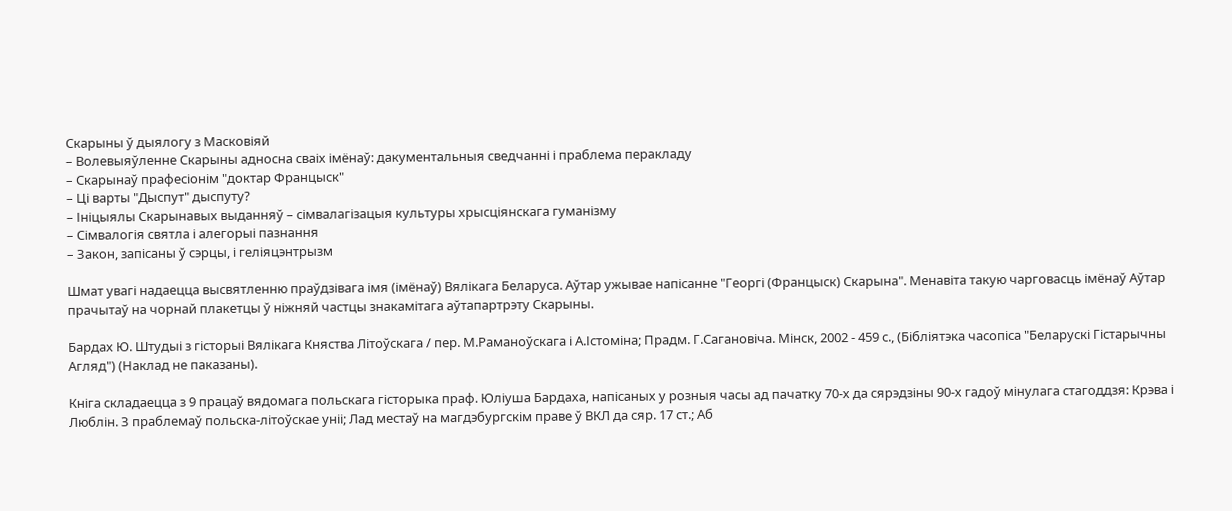Скарыны ў дыялогу з Масковіяй
– Волевыяўленне Скарыны адносна сваіх імёнаў: дакументальныя сведчанні і праблема перакладу
– Скарынаў прафесіонім "доктар Францыск"
– Ці варты "Дыспут" дыспуту?
– Ініцыялы Скарынавых выданняў – сімвалагізацыя культуры хрысціянскага гуманізму
– Сімвалогія святла і алегорыі пазнання
– Закон, запісаны ў сэрцы, і геліяцэнтрызм

Шмат увагі надаецца высвятленню праўдзівага імя (імёнаў) Вялікага Беларуса. Аўтар ужывае напісанне "Георгі (Францыск) Скарына". Менавіта такую чарговасць імёнаў Аўтар прачытаў на чорнай плакетцы ў ніжняй частцы знакамітага аўтапартрэту Скарыны.

Бардах Ю. Штудыі з гісторыі Вялікага Княства Літоўскага / пер. М.Раманоўскага і А.Істоміна; Прадм. Г.Сагановіча. Мінск, 2002 - 459 с., (Бібліятэка часопіса "Беларускі Гістарычны Агляд") (Наклад не паказаны).

Кніга складаецца з 9 працаў вядомага польскага гісторыка праф. Юліуша Бардаха, напісаных у розныя часы ад пачатку 70-х да сярэдзіны 90-х гадоў мінулага стагоддзя: Крэва і Люблін. З праблемаў польска-літоўскае уніі; Лад местаў на магдэбургскім праве ў ВКЛ да сяр. 17 ст.; Аб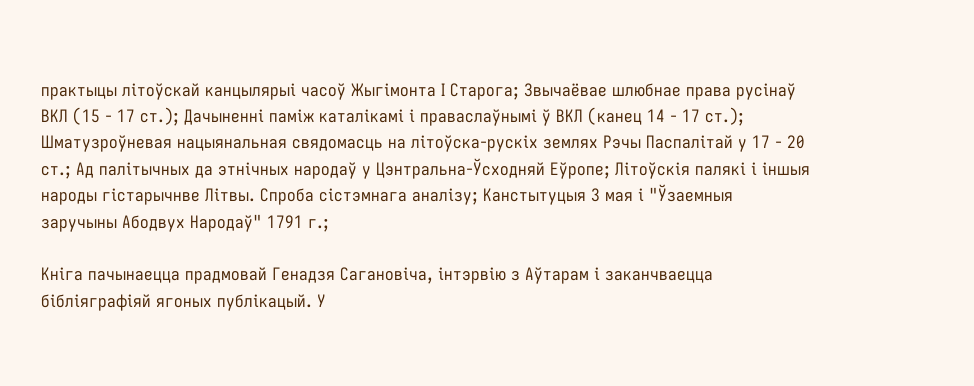практыцы літоўскай канцылярыі часоў Жыгімонта І Старога; Звычаёвае шлюбнае права русінаў ВКЛ (15 - 17 ст.); Дачыненні паміж каталікамі і праваслаўнымі ў ВКЛ (канец 14 - 17 ст.); Шматузроўневая нацыянальная свядомасць на літоўска-рускіх землях Рэчы Паспалітай у 17 - 20 ст.; Ад палітычных да этнічных народаў у Цэнтральна-Ўсходняй Еўропе; Літоўскія палякі і іншыя народы гістарычнве Літвы. Спроба сістэмнага аналізу; Канстытуцыя 3 мая і "Ўзаемныя заручыны Абодвух Народаў" 1791 г.;

Кніга пачынаецца прадмовай Генадзя Сагановіча, інтэрвію з Аўтарам і заканчваецца бібліяграфіяй ягоных публікацый. У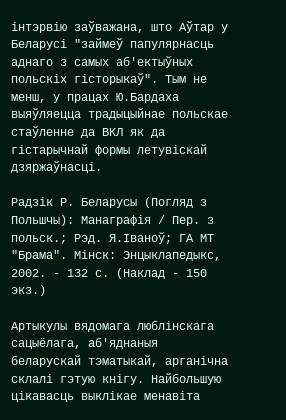інтэрвію заўважана, што Аўтар у Беларусі "займеў папулярнасць аднаго з самых аб'ектыўных польскіх гісторыкаў". Тым не менш, у працах Ю.Бардаха выяўляецца традыцыйнае польскае стаўленне да ВКЛ як да гістарычнай формы летувіскай дзяржаўнасці.

Радзік Р. Беларусы (Погляд з Польшчы): Манаграфія / Пер. з польск.; Рэд. Я.Іваноў; ГА МТ "Брама". Мінск: Энцыклапедыкс, 2002. - 132 с. (Наклад - 150 экз.)

Артыкулы вядомага люблінскага сацыёлага, аб'яднаныя беларускай тэматыкай, арганічна склалі гэтую кнігу. Найбольшую цікавасць выклікае менавіта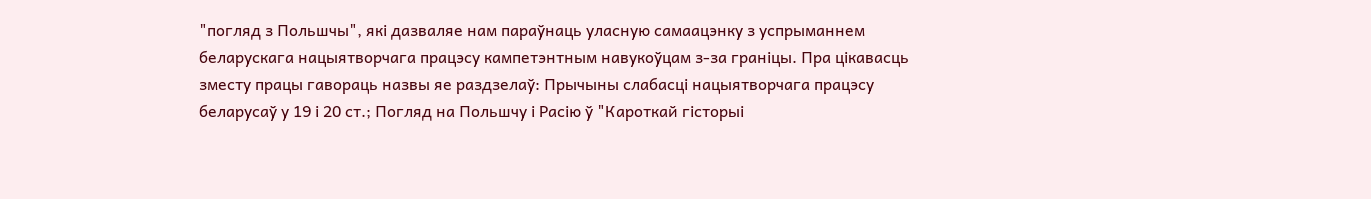"погляд з Польшчы", які дазваляе нам параўнаць уласную самаацэнку з успрыманнем беларускага нацыятворчага працэсу кампетэнтным навукоўцам з-за граніцы. Пра цікавасць зместу працы гавораць назвы яе раздзелаў: Прычыны слабасці нацыятворчага працэсу беларусаў у 19 і 20 ст.; Погляд на Польшчу і Расію ў "Кароткай гісторыі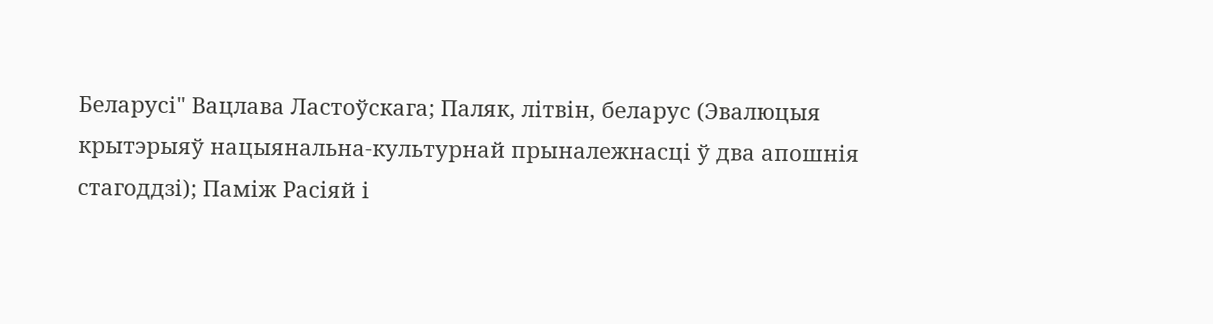Беларусі" Вацлава Ластоўскага; Паляк, літвін, беларус (Эвалюцыя крытэрыяў нацыянальна-культурнай прыналежнасці ў два апошнія стагоддзі); Паміж Расіяй і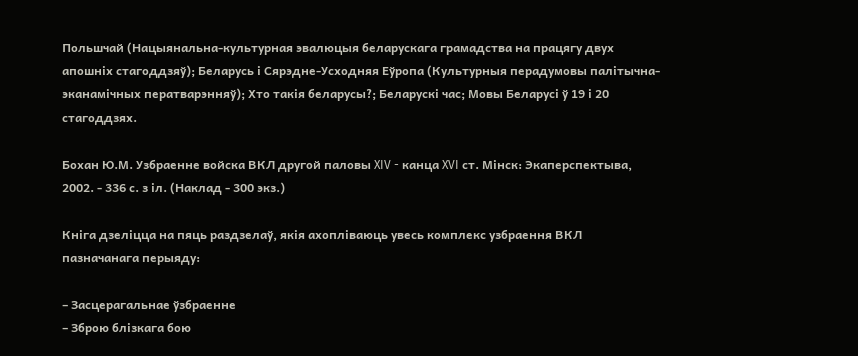Польшчай (Нацыянальна-культурная эвалюцыя беларускага грамадства на працягу двух апошніх стагоддзяў); Беларусь і Сярэдне-Усходняя Еўропа (Культурныя перадумовы палітычна-эканамічных ператварэнняў); Хто такія беларусы?; Беларускі час; Мовы Беларусі ў 19 і 20 стагоддзях.

Бохан Ю.М. Узбраенне войска ВКЛ другой паловы XIV - канца XVI ст. Мінск: Экаперспектыва, 2002. - 336 с. з іл. (Наклад - 300 экз.)

Кніга дзеліцца на пяць раздзелаў, якія ахопліваюць увесь комплекс узбраення ВКЛ пазначанага перыяду:

– Засцерагальнае ўзбраенне
– Зброю блізкага бою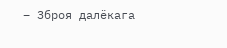– Зброя далёкага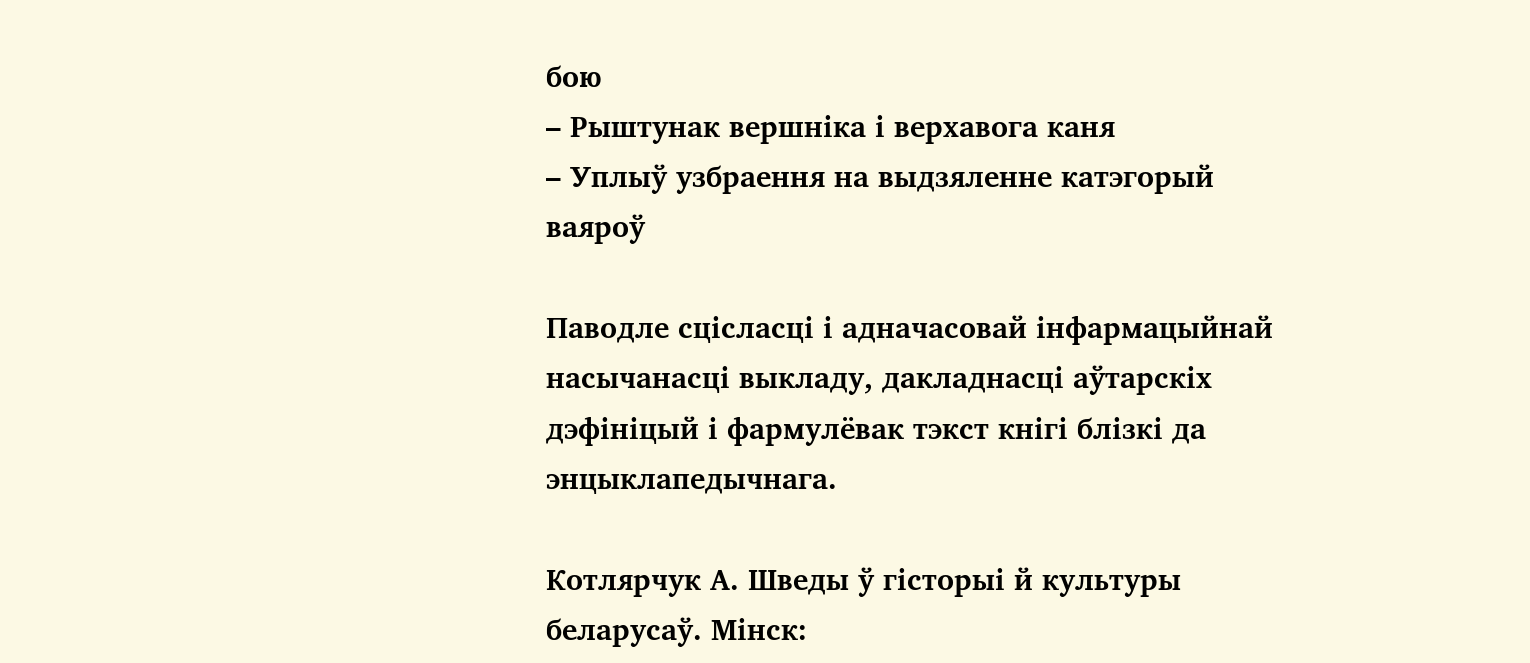бою
– Рыштунак вершніка і верхавога каня
– Уплыў узбраення на выдзяленне катэгорый ваяроў

Паводле сцісласці і адначасовай інфармацыйнай насычанасці выкладу, дакладнасці аўтарскіх дэфініцый і фармулёвак тэкст кнігі блізкі да энцыклапедычнага.

Котлярчук А. Шведы ў гісторыі й культуры беларусаў. Мінск: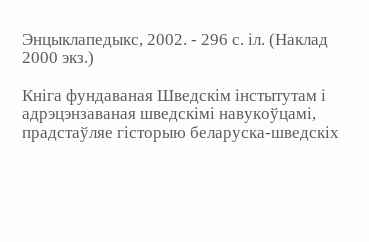Энцыклапедыкс, 2002. - 296 с. іл. (Наклад 2000 экз.)

Кніга фундаваная Шведскім інстытутам і адрэцэнзаваная шведскімі навукоўцамі, прадстаўляе гісторыю беларуска-шведскіх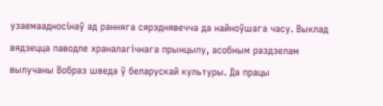узаемаадносінаў ад ранняга сярэднявечча да найноўшага часу. Выклад вядзецца паводле храналагічнага прынцыпу, асобным раздзелам вылучаны Вобраз шведа ў беларускай культуры. Да працы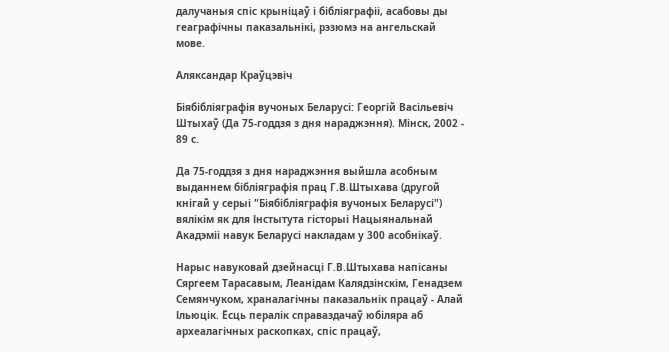далучаныя спіс крыніцаў і бібліяграфіі, асабовы ды геаграфічны паказальнікі, рэзюмэ на ангельскай мове.

Аляксандар Краўцэвіч

Біябібліяграфія вучоных Беларусі: Георгій Васільевіч Штыхаў (Да 75-годдзя з дня нараджэння). Мінск, 2002 - 89 с.

Да 75-годдзя з дня нараджэння выйшла асобным выданнем бібліяграфія прац Г.В.Штыхава (другой кнігай у серыі "Біябібліяграфія вучоных Беларусі") вялікім як для Інстытута гісторыі Нацыянальнай Акадэміі навук Беларусі накладам у 300 асобнікаў.

Нарыс навуковай дзейнасці Г.В.Штыхава напісаны Сяргеем Тарасавым, Леанідам Калядзінскім, Генадзем Семянчуком, храналагічны паказальнік працаў - Алай Ільюцік. Ёсць пералік справаздачаў юбіляра аб археалагічных раскопках, спіс працаў,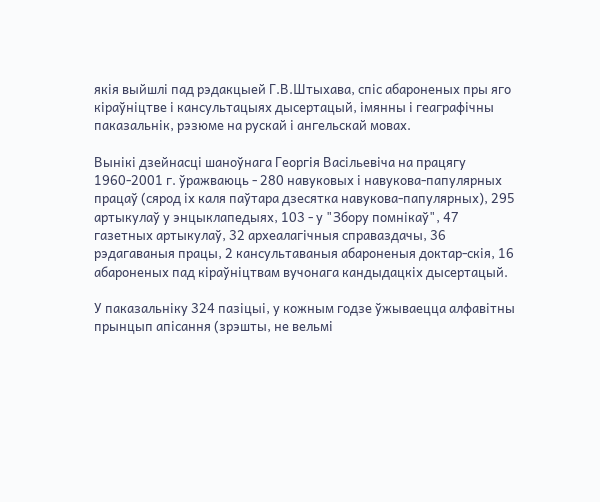якія выйшлі пад рэдакцыей Г.В.Штыхава, спіс абароненых пры яго кіраўніцтве і кансультацыях дысертацый, імянны і геаграфічны паказальнік, рэзюме на рускай і ангельскай мовах.

Вынікі дзейнасці шаноўнага Георгія Васільевіча на працягу 1960-2001 г. ўражваюць - 280 навуковых і навукова-папулярных працаў (сярод іх каля паўтара дзесятка навукова-папулярных), 295 артыкулаў у энцыклапедыях, 103 - у "Збору помнікаў", 47 газетных артыкулаў, 32 археалагічныя справаздачы, 36 рэдагаваныя працы, 2 кансультаваныя абароненыя доктар-скія, 16 абароненых пад кіраўніцтвам вучонага кандыдацкіх дысертацый.

У паказальніку 324 пазіцыі, у кожным годзе ўжываецца алфавітны прынцып апісання (зрэшты, не вельмі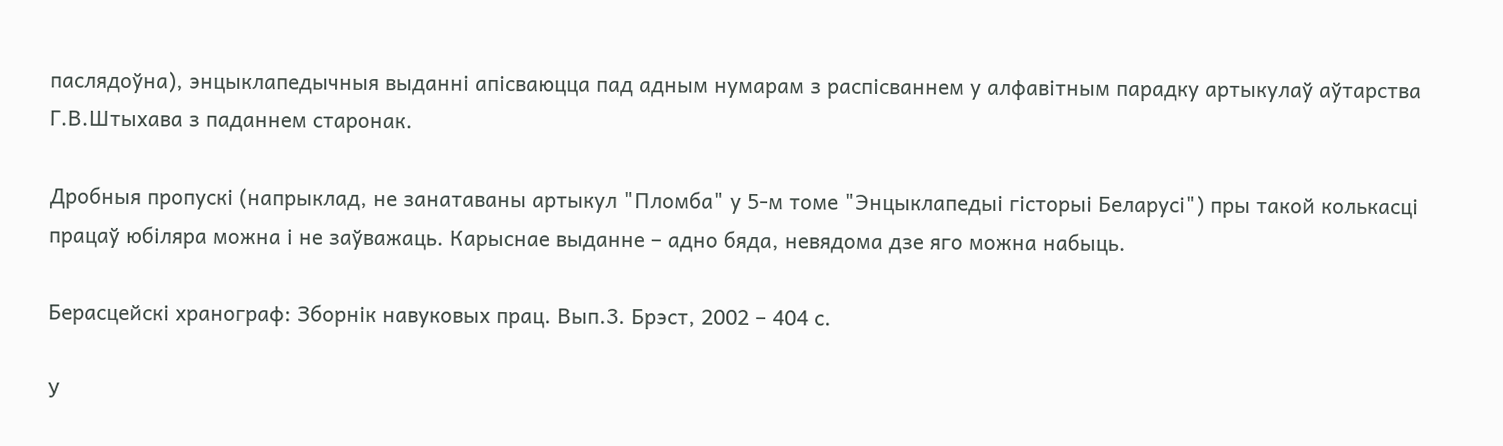паслядоўна), энцыклапедычныя выданні апісваюцца пад адным нумарам з распісваннем у алфавітным парадку артыкулаў аўтарства Г.В.Штыхава з паданнем старонак.

Дробныя пропускі (напрыклад, не занатаваны артыкул "Пломба" у 5-м томе "Энцыклапедыі гісторыі Беларусі") пры такой колькасці працаў юбіляра можна і не заўважаць. Карыснае выданне – адно бяда, невядома дзе яго можна набыць.

Берасцейскі хранограф: Зборнік навуковых прац. Вып.3. Брэст, 2002 – 404 с.

У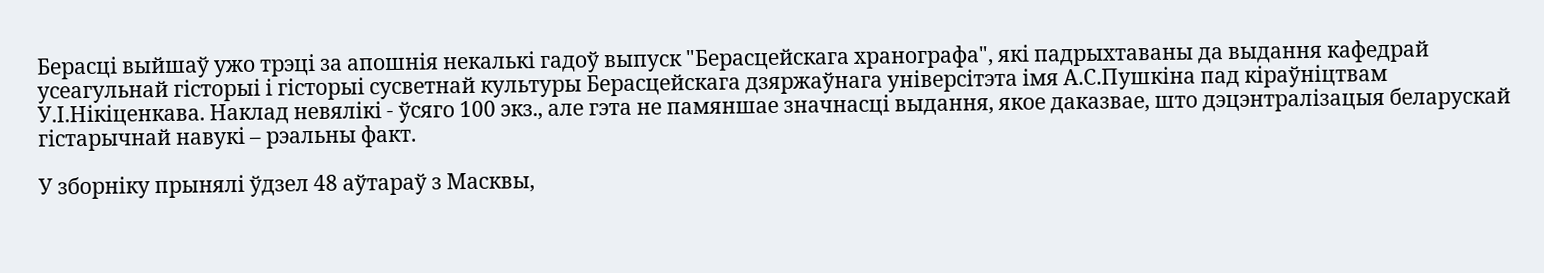Берасці выйшаў ужо трэці за апошнія некалькі гадоў выпуск "Берасцейскага хранографа", які падрыхтаваны да выдання кафедрай усеагульнай гісторыі і гісторыі сусветнай культуры Берасцейскага дзяржаўнага універсітэта імя А.С.Пушкіна пад кіраўніцтвам У.І.Нікіценкава. Наклад невялікі - ўсяго 100 экз., але гэта не памяншае значнасці выдання, якое даказвае, што дэцэнтралізацыя беларускай гістарычнай навукі – рэальны факт.

У зборніку прынялі ўдзел 48 аўтараў з Масквы,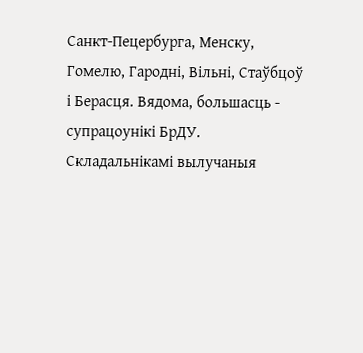Санкт-Пецербурга, Менску, Гомелю, Гародні, Вільні, Стаўбцоў і Берасця. Вядома, большасць - супрацоунікі БрДУ. Складальнікамі вылучаныя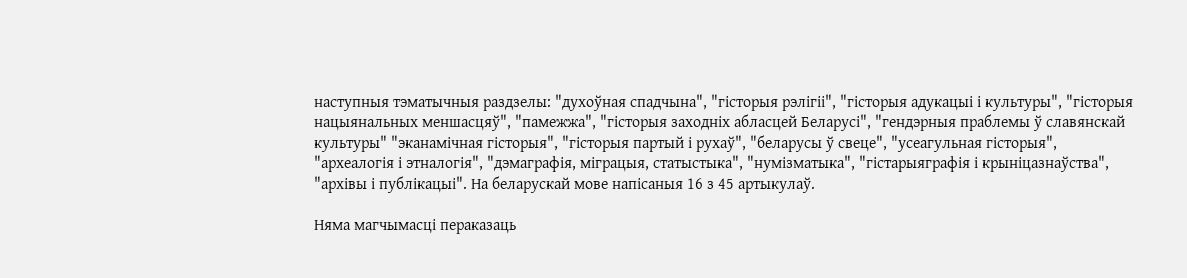наступныя тэматычныя раздзелы: "духоўная спадчына", "гісторыя рэлігіі", "гісторыя адукацыі і культуры", "гісторыя нацыянальных меншасцяў", "памежжа", "гісторыя заходніх абласцей Беларусі", "гендэрныя праблемы ў славянскай культуры" "эканамічная гісторыя", "гісторыя партый і рухаў", "беларусы ў свеце", "усеагульная гісторыя", "археалогія і этналогія", "дэмаграфія, міграцыя, статыстыка", "нумізматыка", "гістарыяграфія і крыніцазнаўства", "архівы і публікацыі". На беларускай мове напісаныя 16 з 45 артыкулаў.

Няма магчымасці пераказаць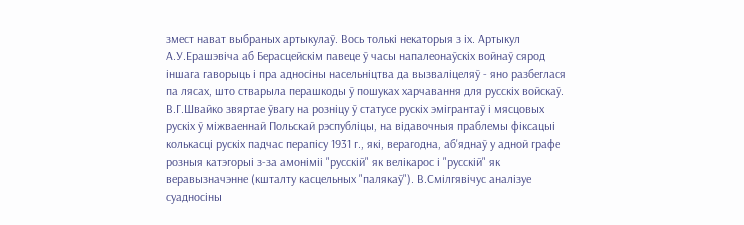змест нават выбраных артыкулаў. Вось толькі некаторыя з іх. Артыкул А.У.Ерашэвіча аб Берасцейскім павеце ў часы напалеонаўскіх войнаў сярод іншага гаворыць і пра адносіны насельніцтва да вызваліцеляў - яно разбеглася па лясах, што стварыла перашкоды ў пошуках харчавання для русскіх войскаў. В.Г.Швайко звяртае ўвагу на розніцу ў статусе рускіх эмігрантаў і мясцовых рускіх ў міжваеннай Польскай рэспубліцы, на відавочныя праблемы фіксацыі колькасці рускіх падчас перапісу 1931 г., які, верагодна, аб'яднаў у адной графе розныя катэгорыі з-за амоніміі "русскій" як велікарос і "русскій" як веравызначэнне (кшталту касцельных "палякаў"). В.Смілгявічус аналізуе суадносіны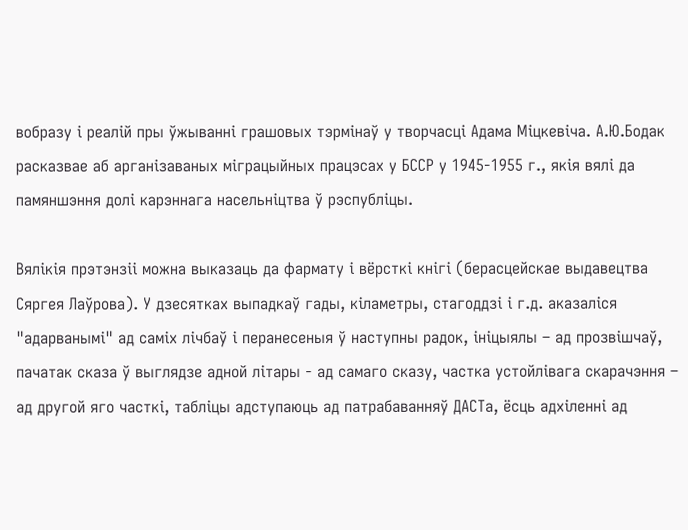вобразу і реалій пры ўжыванні грашовых тэрмінаў у творчасці Адама Міцкевіча. А.Ю.Бодак расказвае аб арганізаваных міграцыйных працэсах у БССР у 1945-1955 г., якія вялі да памяншэння долі карэннага насельніцтва ў рэспубліцы.

Вялікія прэтэнзіі можна выказаць да фармату і вёрсткі кнігі (берасцейскае выдавецтва Сяргея Лаўрова). У дзесятках выпадкаў гады, кіламетры, стагоддзі і г.д. аказаліся "адарванымі" ад саміх лічбаў і перанесеныя ў наступны радок, ініцыялы – ад прозвішчаў, пачатак сказа ў выглядзе адной літары - ад самаго сказу, частка устойлівага скарачэння – ад другой яго часткі, табліцы адступаюць ад патрабаванняў ДАСТа, ёсць адхіленні ад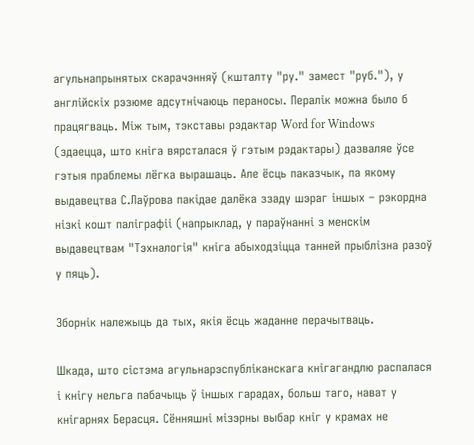агульнапрынятых скарачэнняў (кшталту "ру." замест "руб."), у англійскіх рэзюме адсутнічаюць пераносы. Пералік можна было б працягваць. Між тым, тэкставы рэдактар Word for Windows (здаецца, што кніга вярсталася ў гэтым рэдактары) дазваляе ўсе гэтыя праблемы лёгка вырашаць. Але ёсць паказчык, па якому выдавецтва С.Лаўрова пакідае далёка ззаду шэраг іншых – рэкордна нізкі кошт паліграфіі (напрыклад, у параўнанні з менскім выдавецтвам "Тэхналогія" кніга абыходзіцца танней прыблізна разоў у пяць).

Зборнік належыць да тых, якія ёсць жаданне перачытваць.

Шкада, што сістэма агульнарэспубліканскага кнігагандлю распалася і кнігу нельга пабачыць ў іншых гарадах, больш таго, нават у кнігарнях Берасця. Сённяшні мізэрны выбар кніг у крамах не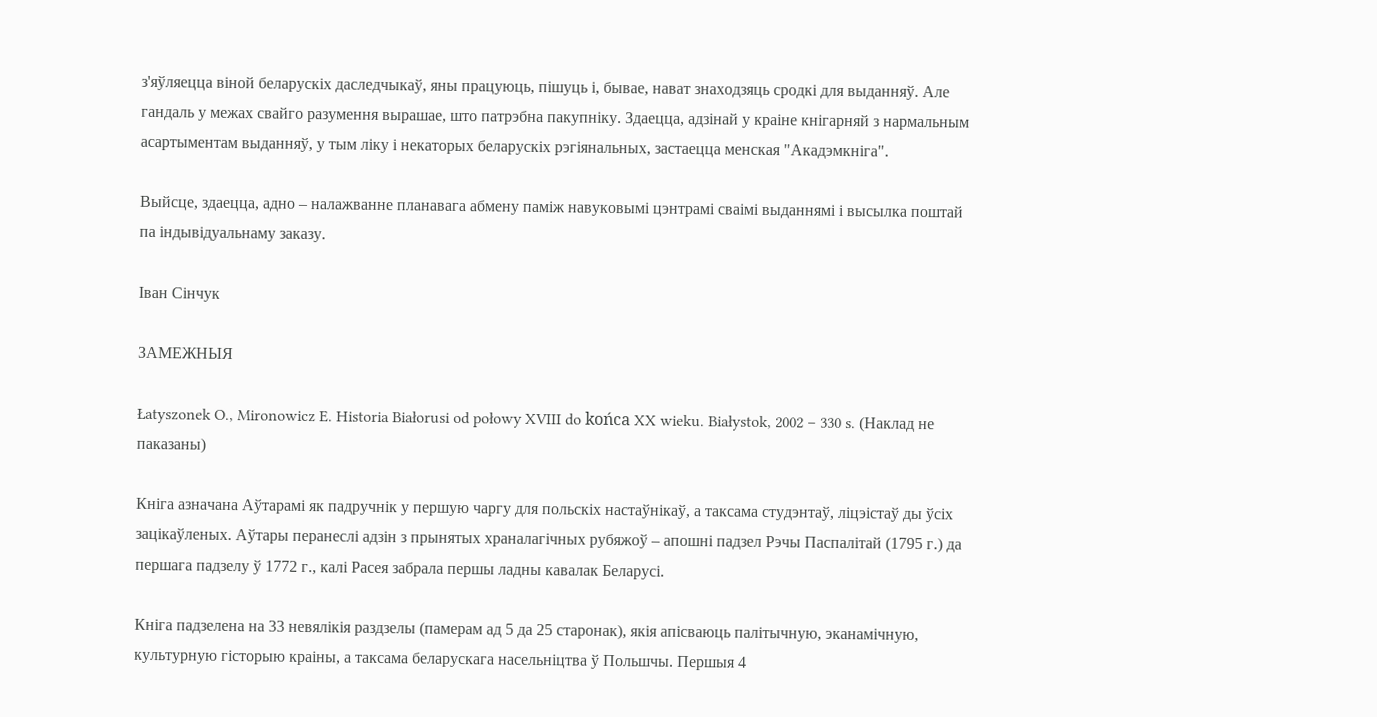з'яўляецца віной беларускіх даследчыкаў, яны працуюць, пішуць і, бывае, нават знаходзяць сродкі для выданняў. Але гандаль у межах свайго разумення вырашае, што патрэбна пакупніку. Здаецца, адзінай у краіне кнігарняй з нармальным асартыментам выданняў, у тым ліку і некаторых беларускіх рэгіянальных, застаецца менская "Акадэмкніга".

Выйсце, здаецца, адно – налажванне планавага абмену паміж навуковымі цэнтрамі сваімі выданнямі і высылка поштай па індывідуальнаму заказу.

Іван Сінчук

ЗАМЕЖНЫЯ

Łatyszonek O., Mironowicz E. Historia Białorusi od połowy XVIII do końca XX wieku. Białystok, 2002 – 330 s. (Наклад не паказаны)

Кніга азначана Аўтарамі як падручнік у першую чаргу для польскіх настаўнікаў, а таксама студэнтаў, ліцэістаў ды ўсіх зацікаўленых. Аўтары перанеслі адзін з прынятых храналагічных рубяжоў – апошні падзел Рэчы Паспалітай (1795 г.) да першага падзелу ў 1772 г., калі Расея забрала першы ладны кавалак Беларусі.

Кніга падзелена на 33 невялікія раздзелы (памерам ад 5 да 25 старонак), якія апісваюць палітычную, эканамічную, культурную гісторыю краіны, а таксама беларускага насельніцтва ў Польшчы. Першыя 4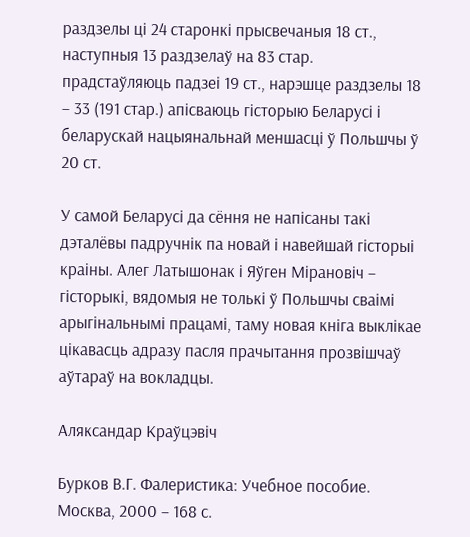раздзелы ці 24 старонкі прысвечаныя 18 ст., наступныя 13 раздзелаў на 83 стар. прадстаўляюць падзеі 19 ст., нарэшце раздзелы 18 – 33 (191 стар.) апісваюць гісторыю Беларусі і беларускай нацыянальнай меншасці ў Польшчы ў 20 ст.

У самой Беларусі да сёння не напісаны такі дэталёвы падручнік па новай і навейшай гісторыі краіны. Алег Латышонак і Яўген Мірановіч – гісторыкі, вядомыя не толькі ў Польшчы сваімі арыгінальнымі працамі, таму новая кніга выклікае цікавасць адразу пасля прачытання прозвішчаў аўтараў на вокладцы.

Аляксандар Краўцэвіч

Бурков В.Г. Фалеристика: Учебное пособие. Москва, 2000 – 168 с.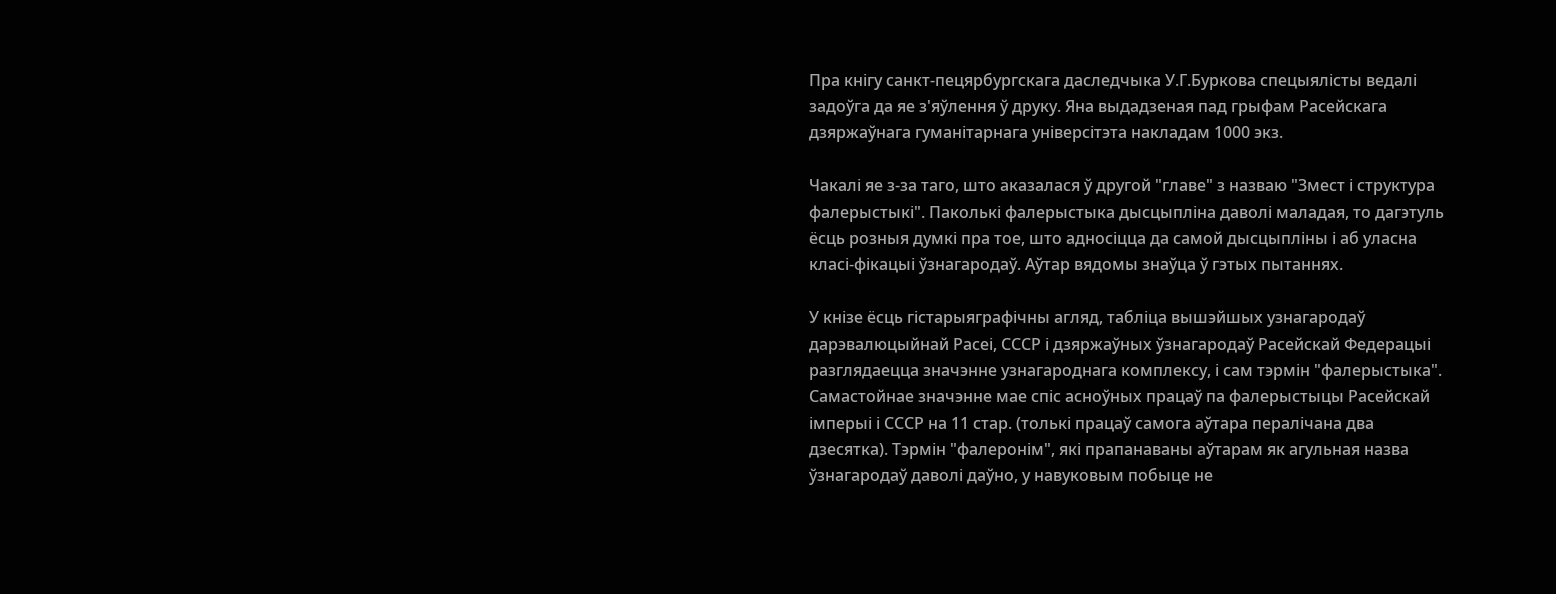Пра кнігу санкт-пецярбургскага даследчыка У.Г.Буркова спецыялісты ведалі задоўга да яе з'яўлення ў друку. Яна выдадзеная пад грыфам Расейскага дзяржаўнага гуманітарнага універсітэта накладам 1000 экз.

Чакалі яе з-за таго, што аказалася ў другой "главе" з назваю "Змест і структура фалерыстыкі". Паколькі фалерыстыка дысцыпліна даволі маладая, то дагэтуль ёсць розныя думкі пра тое, што адносіцца да самой дысцыпліны і аб уласна класі-фікацыі ўзнагародаў. Аўтар вядомы знаўца ў гэтых пытаннях.

У кнізе ёсць гістарыяграфічны агляд, табліца вышэйшых узнагародаў дарэвалюцыйнай Расеі, СССР і дзяржаўных ўзнагародаў Расейскай Федерацыі разглядаецца значэнне узнагароднага комплексу, і сам тэрмін "фалерыстыка". Самастойнае значэнне мае спіс асноўных працаў па фалерыстыцы Расейскай імперыі і СССР на 11 стар. (толькі працаў самога аўтара пералічана два дзесятка). Тэрмін "фалеронім", які прапанаваны аўтарам як агульная назва ўзнагародаў даволі даўно, у навуковым побыце не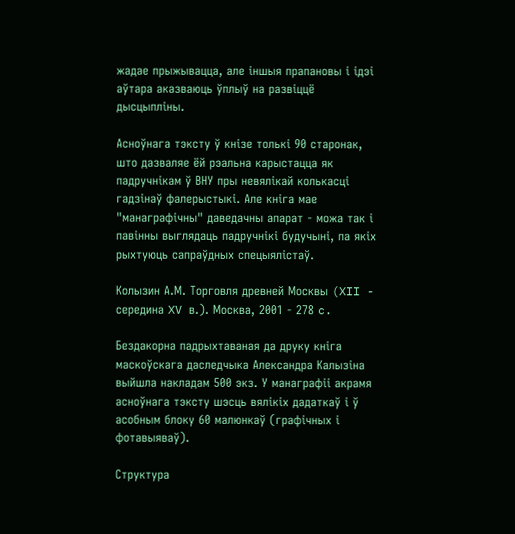жадае прыжывацца, але іншыя прапановы і ідэі аўтара аказваюць ўплыў на развіццё дысцыпліны.

Асноўнага тэксту ў кнізе толькі 90 старонак, што дазваляе ёй рэальна карыстацца як падручнікам ў ВНУ пры невялікай колькасці гадзінаў фалерыстыкі. Але кніга мае "манаграфічны" даведачны апарат - можа так і павінны выглядаць падручнікі будучыні, па якіх рыхтуюць сапраўдных спецыялістаў.

Колызин А.М. Торговля древней Москвы (XII - середина XV в.). Москва, 2001 - 278 c.

Бездакорна падрыхтаваная да друку кніга маскоўскага даследчыка Александра Калызіна выйшла накладам 500 экз. У манаграфіі акрамя асноўнага тэксту шэсць вялікіх дадаткаў і ў асобным блоку 60 малюнкаў (графічных і фотавыяваў).

Структура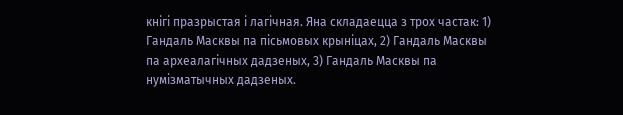кнігі празрыстая і лагічная. Яна складаецца з трох частак: 1) Гандаль Масквы па пісьмовых крыніцах, 2) Гандаль Масквы па археалагічных дадзеных, 3) Гандаль Масквы па нумізматычных дадзеных.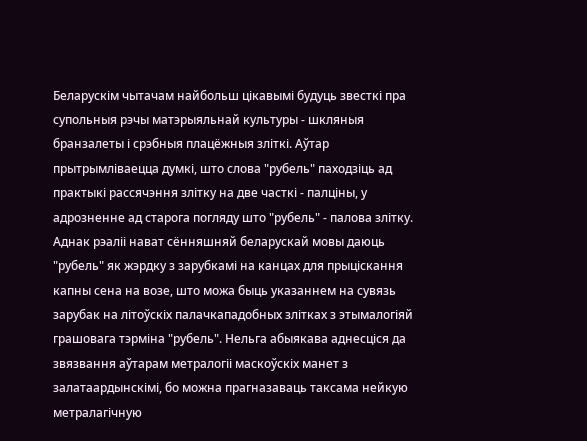Беларускім чытачам найбольш цікавымі будуць звесткі пра супольныя рэчы матэрыяльнай культуры - шкляныя бранзалеты і срэбныя плацёжныя зліткі. Аўтар прытрымліваецца думкі, што слова "рубель" паходзіць ад практыкі рассячэння злітку на две часткі - палціны, у адрозненне ад старога погляду што "рубель" - палова злітку. Аднак рэаліі нават сённяшняй беларускай мовы даюць "рубель" як жэрдку з зарубкамі на канцах для прыціскання капны сена на возе, што можа быць указаннем на сувязь зарубак на літоўскіх палачкападобных злітках з этымалогіяй грашовага тэрміна "рубель". Нельга абыякава аднесціся да звязвання аўтарам метралогіі маскоўскіх манет з залатаардынскімі, бо можна прагназаваць таксама нейкую метралагічную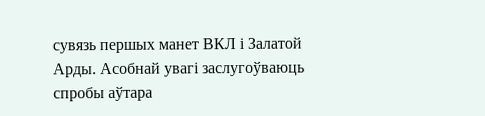сувязь першых манет ВКЛ і Залатой Арды. Асобнай увагі заслугоўваюць спробы аўтара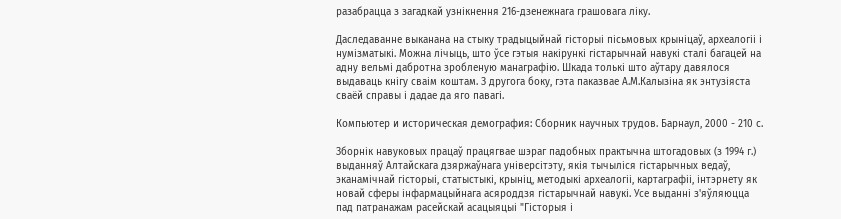разабрацца з загадкай узнікнення 216-дзенежнага грашовага ліку.

Даследаванне выканана на стыку традыцыйнай гісторыі пісьмовых крыніцаў, археалогіі і нумізматыкі. Можна лічыць, што ўсе гэтыя накірункі гістарычнай навукі сталі багацей на адну вельмі дабротна зробленую манаграфію. Шкада толькі што аўтару давялося выдаваць кнігу сваім коштам. З другога боку, гэта паказвае А.М.Калызіна як энтузіяста сваёй справы і дадае да яго павагі.

Компьютер и историческая демография: Сборник научных трудов. Барнаул, 2000 - 210 с.

Зборнік навуковых працаў працягвае шэраг падобных практычна штогадовых (з 1994 г.) выданняў Алтайскага дзяржаўнага універсітэту, якія тычыліся гістарычных ведаў, эканамічнай гісторыі, статыстыкі, крыніц, методыкі археалогіі, картаграфіі, інтэрнету як новай сферы інфармацыйнага асяроддзя гістарычнай навукі. Усе выданні з'яўляюцца пад патранажам расейскай асацыяцыі "Гісторыя і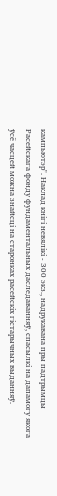кампьютэр". Наклад кнігі невялікі - 300 экз., надрукавана пры падтрымцы Расейскага фонду фундаментальных даследаванняў, спасылкі на дапамогу якога ўсё часцей можна знайсці на старонках расейскіх гістарычных выданняў.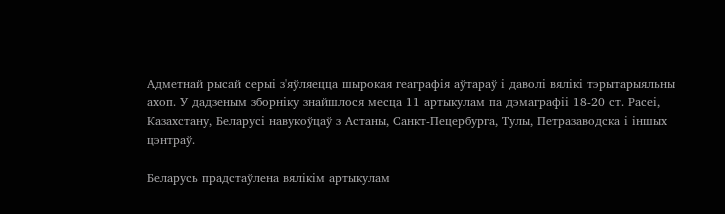Адметнай рысай серыі з'яўляецца шырокая геаграфія аўтараў і даволі вялікі тэрытарыяльны ахоп. У дадзеным зборніку знайшлося месца 11 артыкулам па дэмаграфіі 18-20 ст. Расеі, Казахстану, Беларусі навукоўцаў з Астаны, Санкт-Пецербурга, Тулы, Петразаводска і іншых цэнтраў.

Беларусь прадстаўлена вялікім артыкулам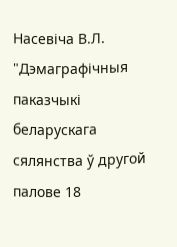Насевіча В.Л. "Дэмаграфічныя паказчыкі беларускага сялянства ў другой палове 18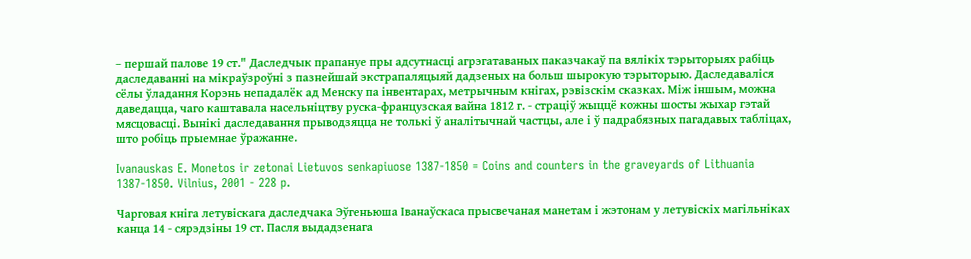– першай палове 19 ст." Даследчык прапануе пры адсутнасці агрэгатаваных паказчакаў па вялікіх тэрыторыях рабіць даследаванні на мікраўзроўні з пазнейшай экстрапаляцыяй дадзеных на больш шырокую тэрыторыю. Даследаваліся сёлы ўладання Корэнь непадалёк ад Менску па інвентарах, метрычным кнігах, рэвізскім сказках. Між іншым, можна даведацца, чаго каштавала насельніцтву руска-французская вайна 1812 г. - страціў жыццё кожны шосты жыхар гэтай мясцовасці. Вынікі даследавання прыводзяцца не толькі ў аналітычнай частцы, але і ў падрабязных пагадавых табліцах, што робіць прыемнае ўражанне.

Ivanauskas E. Monetos ir zetonai Lietuvos senkapiuose 1387-1850 = Coins and counters in the graveyards of Lithuania 1387-1850. Vilnius, 2001 - 228 p.

Чарговая кніга летувіскага даследчака Эўгеньюша Іванаўскаса прысвечаная манетам і жэтонам у летувіскіх магільніках канца 14 - сярэдзіны 19 ст. Пасля выдадзенага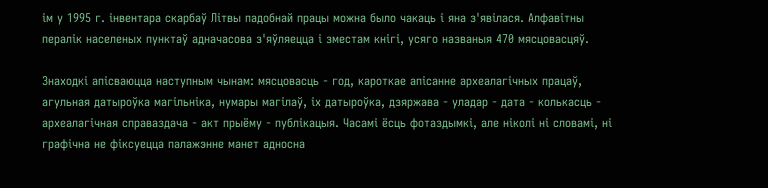ім у 1995 г. інвентара скарбаў Літвы падобнай працы можна было чакаць і яна з'явілася. Алфавітны пералік населеных пунктаў адначасова з'яўляецца і зместам кнігі, усяго названыя 470 мясцовасцяў.

Знаходкі апісваюцца наступным чынам: мясцовасць - год, кароткае апісанне археалагічных працаў, агульная датыроўка магільніка, нумары магілаў, іх датыроўка, дзяржава - уладар - дата - колькасць - археалагічная справаздача - акт прыёму - публікацыя. Часамі ёсць фотаздымкі, але ніколі ні словамі, ні графічна не фіксуецца палажэнне манет адносна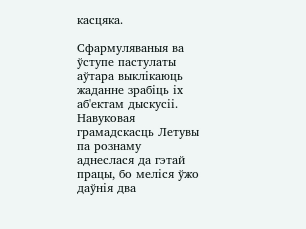касцяка.

Сфармуляваныя ва ўступе пастулаты аўтара выклікаюць жаданне зрабіць іх аб'ектам дыскусіі. Навуковая грамадскасць Летувы па рознаму аднеслася да гэтай працы, бо меліся ўжо даўнія два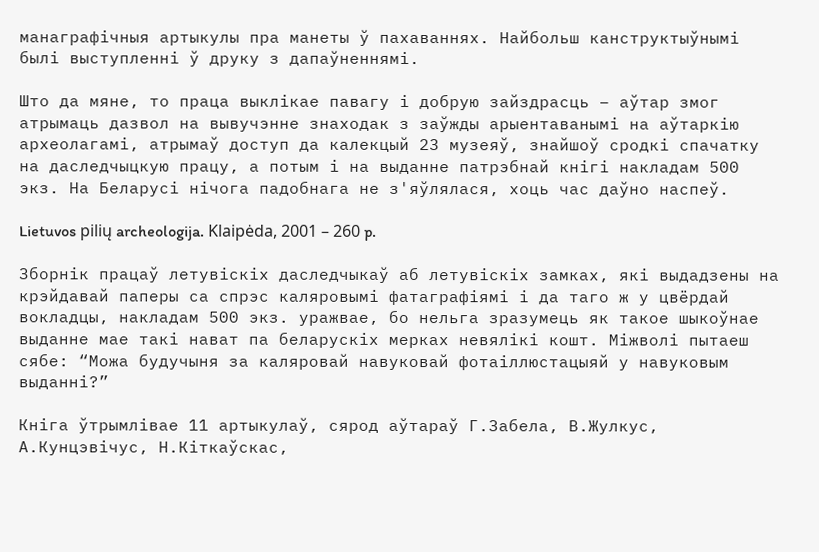манаграфічныя артыкулы пра манеты ў пахаваннях. Найбольш канструктыўнымі былі выступленні ў друку з дапаўненнямі.

Што да мяне, то праца выклікае павагу і добрую зайздрасць – аўтар змог атрымаць дазвол на вывучэнне знаходак з заўжды арыентаванымі на аўтаркію археолагамі, атрымаў доступ да калекцый 23 музеяў, знайшоў сродкі спачатку на даследчыцкую працу, а потым і на выданне патрэбнай кнігі накладам 500 экз. На Беларусі нічога падобнага не з'яўлялася, хоць час даўно наспеў.

Lietuvos pilių archeologija. Klaipėda, 2001 – 260 p.

Зборнік працаў летувіскіх даследчыкаў аб летувіскіх замках, які выдадзены на крэйдавай паперы са спрэс каляровымі фатаграфіямі і да таго ж у цвёрдай вокладцы, накладам 500 экз. уражвае, бо нельга зразумець як такое шыкоўнае выданне мае такі нават па беларускіх мерках невялікі кошт. Міжволі пытаеш сябе: “Можа будучыня за каляровай навуковай фотаіллюстацыяй у навуковым выданні?”

Кніга ўтрымлівае 11 артыкулаў, сярод аўтараў Г.Забела, В.Жулкус, А.Кунцэвічус, Н.Кіткаўскас,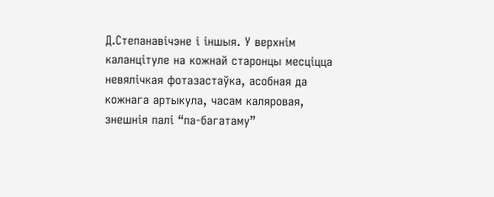Д.Степанавічэне і іншыя. У верхнім каланцітуле на кожнай старонцы месціцца невялічкая фотазастаўка, асобная да кожнага артыкула, часам каляровая, знешнія палі “па-багатаму”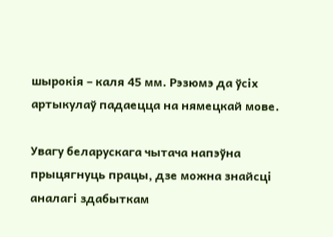шырокія – каля 45 мм. Рэзюмэ да ўсіх артыкулаў падаецца на нямецкай мове.

Увагу беларускага чытача напэўна прыцягнуць працы, дзе можна знайсці аналагі здабыткам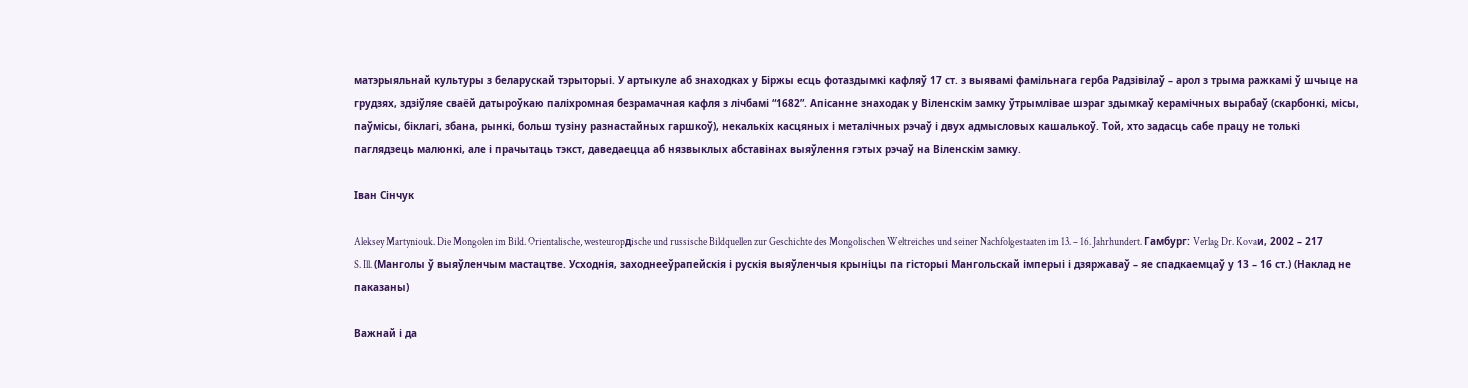матэрыяльнай культуры з беларускай тэрыторыі. У артыкуле аб знаходках у Біржы есць фотаздымкі кафляў 17 ст. з выявамі фамільнага герба Радзівілаў – арол з трыма ражкамі ў шчыце на грудзях, здзіўляе сваёй датыроўкаю паліхромная безрамачная кафля з лічбамі “1682”. Апісанне знаходак у Віленскім замку ўтрымлівае шэраг здымкаў керамічных вырабаў (скарбонкі, місы, паўмісы, біклагі, збана, рынкі, больш тузіну разнастайных гаршкоў), некалькіх касцяных і металічных рэчаў і двух адмысловых кашалькоў. Той, хто задасць сабе працу не толькі паглядзець малюнкі, але і прачытаць тэкст, даведаецца аб нязвыклых абставінах выяўлення гэтых рэчаў на Віленскім замку.

Iван Сiнчук

Aleksey Martyniouk. Die Mongolen im Bild. Orientalische, westeuropдische und russische Bildquellen zur Geschichte des Mongolischen Weltreiches und seiner Nachfolgestaaten im 13. – 16. Jahrhundert. Гамбург: Verlag Dr. Kovaи, 2002 – 217 S. Ill. (Манголы ў выяўленчым мастацтве. Усходнія, заходнееўрапейскія і рускія выяўленчыя крыніцы па гісторыі Мангольскай імперыі і дзяржаваў – яе спадкаемцаў у 13 – 16 ст.) (Наклад не паказаны)

Важнай і да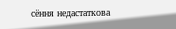сёння недастаткова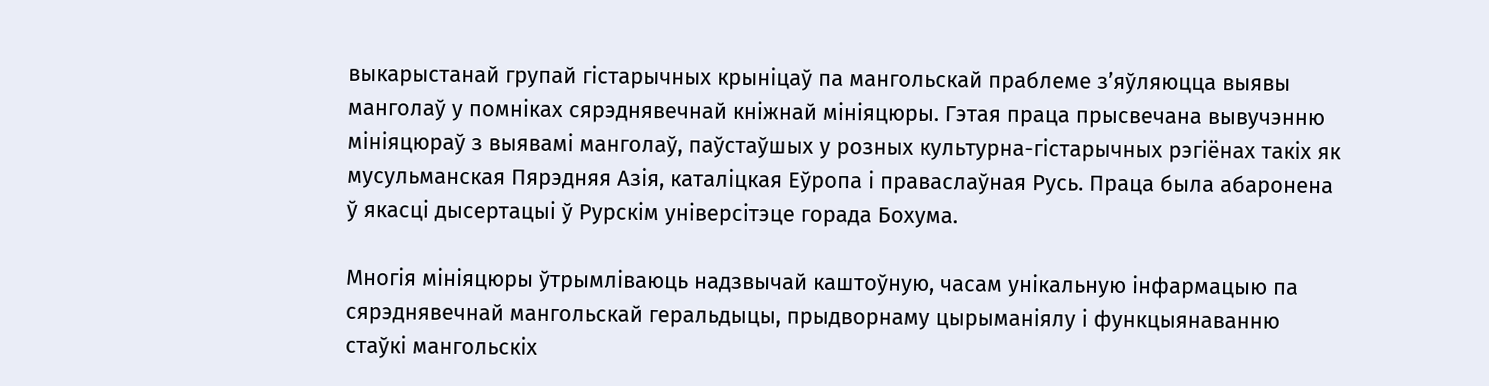выкарыстанай групай гістарычных крыніцаў па мангольскай праблеме з’яўляюцца выявы манголаў у помніках сярэднявечнай кніжнай мініяцюры. Гэтая праца прысвечана вывучэнню мініяцюраў з выявамі манголаў, паўстаўшых у розных культурна-гістарычных рэгіёнах такіх як мусульманская Пярэдняя Азія, каталіцкая Еўропа і праваслаўная Русь. Праца была абаронена ў якасці дысертацыі ў Рурскім універсітэце горада Бохума.

Многія мініяцюры ўтрымліваюць надзвычай каштоўную, часам унікальную інфармацыю па сярэднявечнай мангольскай геральдыцы, прыдворнаму цырыманіялу і функцыянаванню стаўкі мангольскіх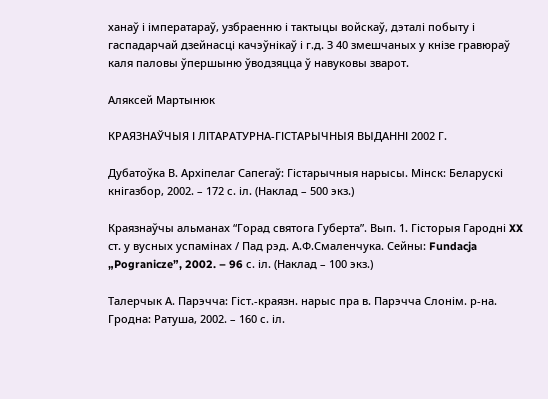ханаў і імператараў, узбраенню і тактыцы войскаў, дэталі побыту і гаспадарчай дзейнасці качэўнікаў і г.д. З 40 змешчаных у кнізе гравюраў каля паловы ўпершыню ўводзяцца ў навуковы зварот.

Аляксей Мартынюк

КРАЯЗНАЎЧЫЯ І ЛІТАРАТУРНА-ГІСТАРЫЧНЫЯ ВЫДАННІ 2002 Г.

Дубатоўка В. Архіпелаг Сапегаў: Гістарычныя нарысы. Мінск: Беларускі кнігазбор, 2002. – 172 с. іл. (Наклад – 500 экз.)

Краязнаўчы альманах “Горад святога Губерта”. Вып. 1. Гісторыя Гародні XX cт. у вусных успамінах / Пад рэд. А.Ф.Смаленчука. Сейны: Fundacja „Pogranicze”, 2002. – 96 с. іл. (Наклад – 100 экз.)

Талерчык А. Парэчча: Гіст.-краязн. нарыс пра в. Парэчча Слонім. р-на. Гродна: Ратуша, 2002. – 160 с. іл.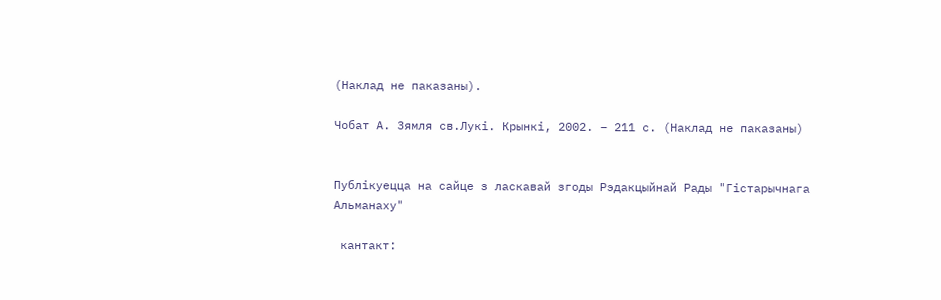(Наклад не паказаны).

Чобат А. Зямля св.Лукі. Крынкі, 2002. – 211 с. (Наклад не паказаны)


Публікуецца на сайце з ласкавай згоды Рэдакцыйнай Рады "Гістарычнага Альманаху"

 кантакт: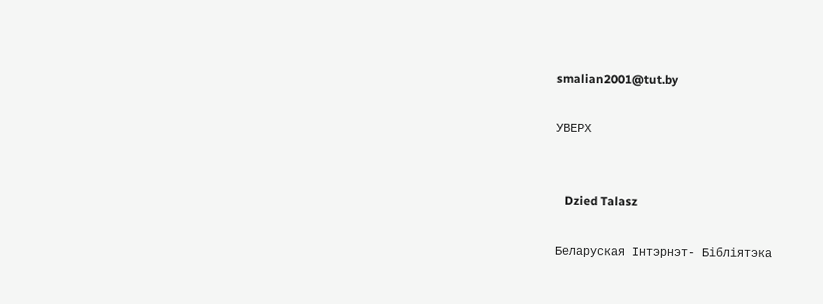smalian2001@tut.by

УВЕРХ


   Dzied Talasz

Беларуская Інтэрнэт- Бібліятэка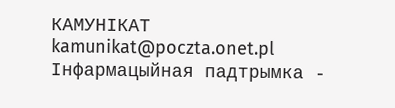КАМУНІКАТ
kamunikat@poczta.onet.pl
Інфармацыйная падтрымка -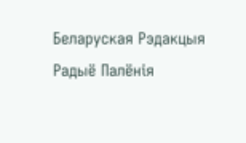Беларуская Рэдакцыя Радыё Палёнія